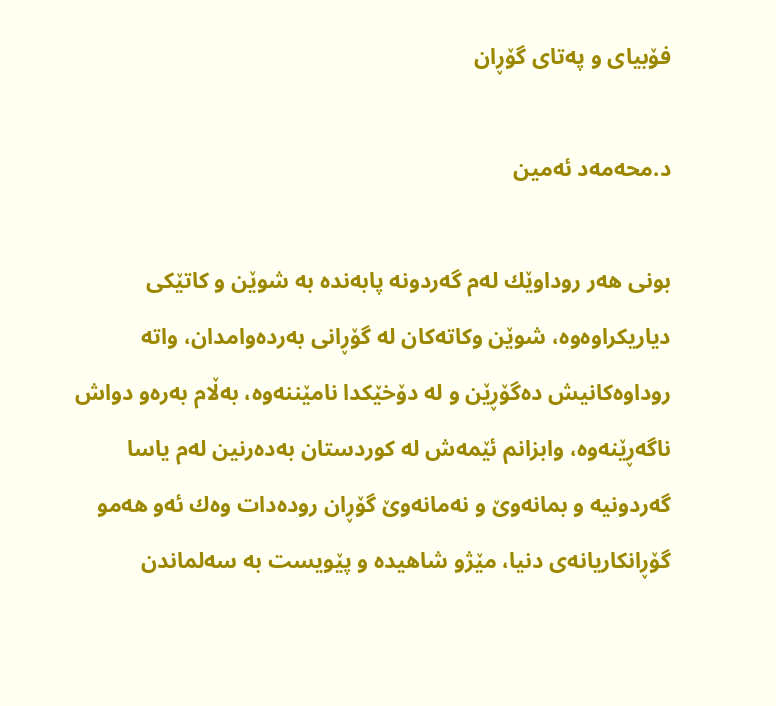فۆبیای‌ و په‌تای‌ گۆڕان

د.محه‌مه‌د ئه‌مین

بونی‌ هه‌ر روداوێك له‌م گه‌ردونه‌ پابه‌نده‌ به‌ شوێن و كاتێكی‌ دیاریكراوه‌وه‌، شوێن وكاته‌كان له‌ گۆڕانی‌ به‌رده‌وامدان، واته‌ روداوه‌كانیش ده‌گۆڕێن و له‌ دۆخێكدا نامێننه‌وه‌، به‌ڵام به‌ره‌و دواش ناگه‌ڕێنه‌وه‌، وابزانم ئێمه‌ش له‌ كوردستان به‌ده‌رنین له‌م یاسا گه‌ردونیه‌ و بمانه‌وێ‌ و نه‌مانه‌وێ‌ گۆڕان روده‌دات وه‌ك ئه‌و هه‌مو گۆڕانكاریانه‌ی‌ دنیا، مێژو شاهیده‌ و پێویست به‌ سه‌لماندن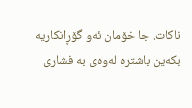ناكات. جا خۆمان ئه‌و گۆڕانكاریه‌ بكه‌ین باشتره‌ له‌وه‌ی‌ به‌ فشاری‌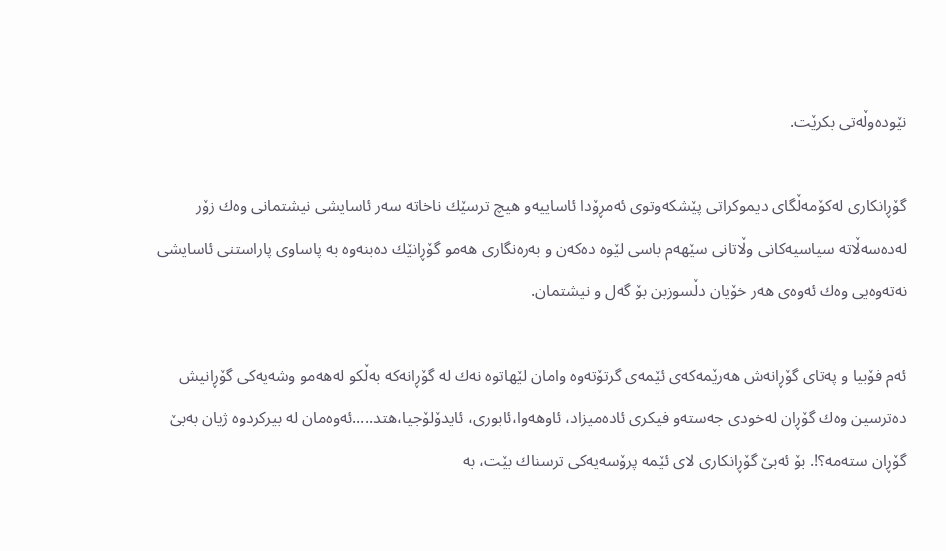نێوده‌وڵه‌تی‌ بكرێت.

گۆڕانكاری‌ له‌كۆمه‌ڵگای‌ دیموكراتی‌ پێشكه‌وتوی‌ ئه‌مڕۆدا ئاساییه‌و هیچ ترسێك ناخاته‌ سه‌ر ئاسایشی‌ نیشتمانی‌ وه‌ك زۆر له‌ده‌سه‌ڵاته‌ سیاسیه‌كانی‌ وڵاتانی‌ سێهه‌م باسی‌ لێوه‌ ده‌كه‌ن و به‌ره‌نگاری‌ هه‌مو گۆڕانێك ده‌بنه‌وه‌ به‌ پاساوی‌ پاراستنی‌ ئاسایشی‌ نه‌ته‌وه‌یی‌ وه‌ك ئه‌وه‌ی‌ هه‌ر خۆیان دڵسوزبن بۆ گه‌ل و نیشتمان.

ئه‌م فۆبیا و په‌تای‌ گۆڕانه‌ش هه‌رێمه‌كه‌ی‌ ئێمه‌ی‌ گرتۆته‌وه‌ وامان لێهاتوه‌ نه‌ك له‌ گۆڕانه‌كه‌ به‌ڵكو له‌هه‌مو وشه‌یه‌كی‌ گۆڕانیش ده‌ترسین وه‌ك گۆڕان له‌خودی‌ جه‌سته‌و فیكری‌ ئاده‌میزاد، ئاوهه‌وا،ئابوری‌، ئایدۆلۆجیا،هتد.....ئه‌وه‌مان له‌ بیركردوه‌ ژیان به‌بێ‌ گۆڕان سته‌مه‌؟!. بۆ ئه‌بێ‌ گۆڕانكاری‌ لای‌ ئێمه‌ پرۆسه‌یه‌كی‌ ترسناك بێت، به‌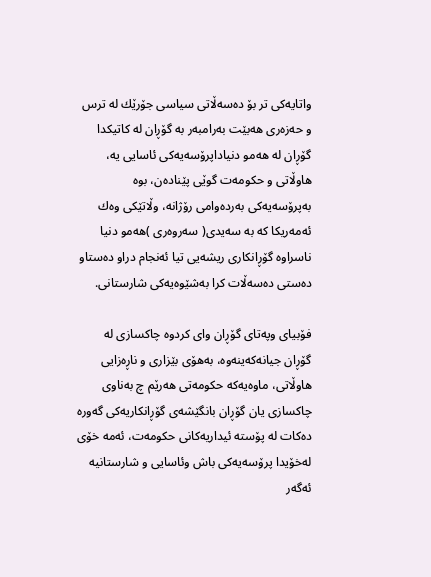واتایه‌كی‌ تر بۆ ده‌سه‌ڵاتی‌ سیاسی‌ جۆرێك له‌ ترس و حه‌زه‌ری‌ هه‌بێت به‌رامبه‌ر به‌ گۆڕان له‌ كاتیكدا گۆڕان له‌ هه‌مو دنیاداپرۆسه‌یه‌كی‌ ئاسایی‌ یه‌، هاوڵاتی‌ و حكومه‌ت گوێی‌ پێناده‌ن، بوه‌ به‌پرۆسه‌یه‌كی‌ به‌رده‌وامی‌ رۆژانه‌، وڵاتێكی‌ وه‌ك ئه‌مه‌ریكا كه‌ به‌ سه‌یدی‌( سه‌روه‌ری‌ )هه‌مو دنیا ناسراوه‌ گۆڕانكاری‌ ریشه‌یی‌ تیا ئه‌نجام دراو ده‌ستاو ده‌ستی‌ ده‌سه‌ڵات كرا به‌شێوه‌یه‌كی‌ شارستانی‌.

فۆبیای‌ وپه‌تای‌ گۆڕان وای‌ كردوه‌ چاكسازی‌ له‌ گۆڕان جیانه‌كه‌ینه‌وه‌، به‌هۆی‌ بێزاری و ناڕه‌زایی‌ هاوڵاتی، ماوه‌یه‌كه‌ حكومه‌تی‌ هه‌رێم چ به‌ناوی‌ چاكسازی‌ یان گۆڕان بانگێشه‌ی‌ گۆڕانكاریه‌كی‌ گه‌وره‌ ده‌كات له‌ پۆسته‌ ئیداریه‌كانی‌ حكومه‌ت، ئه‌مه‌ خۆی‌ له‌خۆیدا پرۆسه‌یه‌كی‌ باش وئاسایی‌ و شارستانیه‌ ئه‌گه‌ر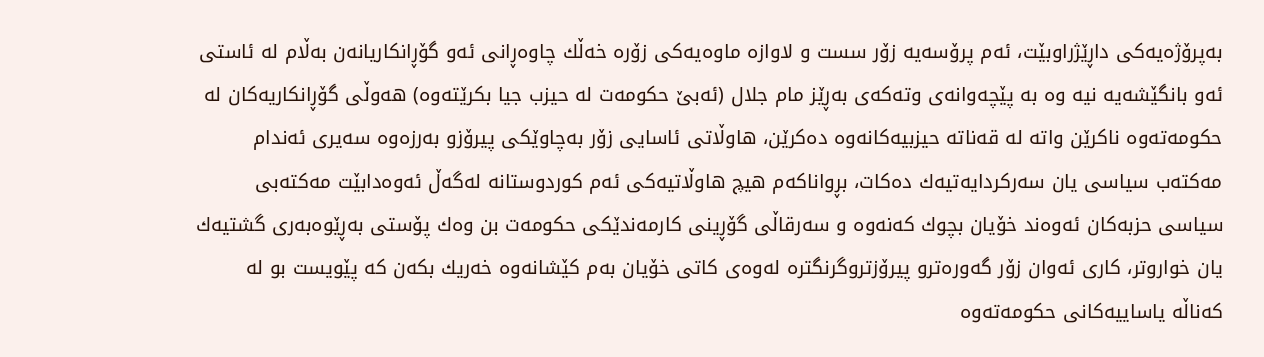به‌پرۆژه‌یه‌كی‌ داڕێژراوبێت، ئه‌م پرۆسه‌یه‌ زۆر سست و لاوازه‌ ماوه‌یه‌كی‌ زۆره‌ خه‌ڵك چاوه‌ڕانی‌ ئه‌و گۆڕانكاریانه‌ن به‌ڵام له‌ ئاستی‌ ئه‌و بانگێشه‌یه‌ نیه‌ وه‌ به‌ پێچه‌وانه‌ی‌ وته‌كه‌ی‌ به‌ڕێز مام جلال (ئه‌بێ‌ حكومه‌ت له‌ حیزب جیا بكرێته‌وه‌) هه‌وڵی‌ گۆڕانكاریه‌كان له‌ حكومه‌ته‌وه‌ ناكرێن واته‌ له‌ قه‌ناته‌ حیزبیه‌كانه‌وه‌ ده‌كرێن، هاوڵاتی‌ ئاسایی‌ زۆر به‌چاوێكی‌ پیرۆزو به‌رزه‌وه‌ سه‌یری‌ ئه‌ندام مه‌كته‌ب سیاسی یان سه‌ركردایه‌تیه‌ك ده‌كات، بڕواناكه‌م هیچ هاوڵاتیه‌كی‌ ئه‌م كوردوستانه‌ له‌گه‌ڵ ئه‌وه‌دابێت مه‌كته‌بی‌ سیاسی‌ حزبه‌كان ئه‌وه‌ند خۆیان بچوك كه‌نه‌وه‌ و سه‌رقاڵی‌ گۆڕینی‌ كارمه‌ندێكی‌ حكومه‌ت بن وه‌ك پۆستی‌ به‌ڕێوه‌به‌ری‌ گشتیه‌ك یان خواروتر، كاری‌ ئه‌وان زۆر گه‌وره‌ترو پیرۆزتروگرنگتره‌ له‌وه‌ی‌ كاتی‌ خۆیان به‌م كێشانه‌وه‌ خه‌ریك بكه‌ن كه‌ پێویست بو له‌ كه‌ناڵه‌ یاساییه‌كانی‌ حكومه‌ته‌وه‌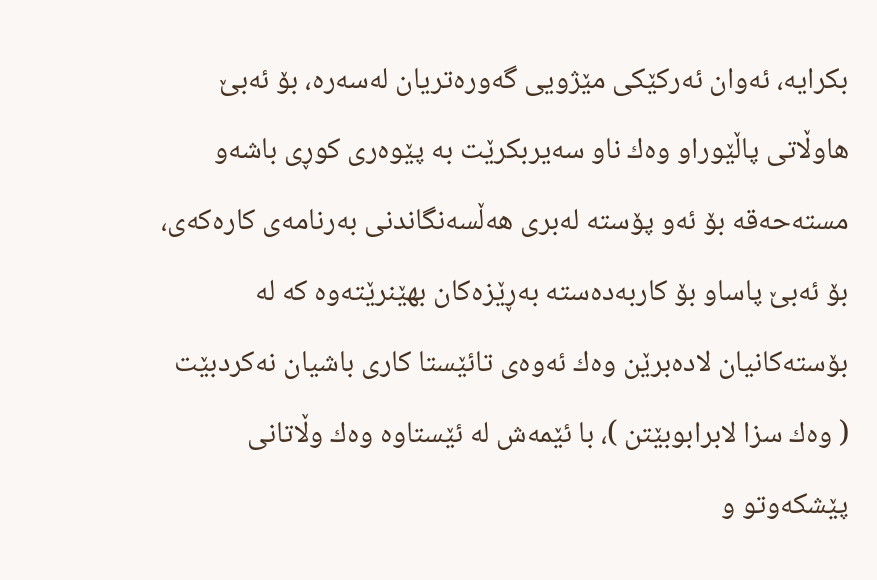بكرایه‌، ئه‌وان ئه‌ركێكی‌ مێژویی‌ گه‌وره‌تریان له‌سه‌ره‌، بۆ ئه‌بێ‌ هاوڵاتی‌ پاڵێوراو وه‌ك ناو سه‌یربكرێت به‌ پێوه‌ری‌ كوڕی‌ باشه‌و مسته‌حه‌قه‌ بۆ ئه‌و پۆسته‌ له‌بری‌ هه‌ڵسه‌نگاندنی‌ به‌رنامه‌ی‌ كاره‌كه‌ی‌، بۆ ئه‌بێ‌ پاساو بۆ كاربه‌ده‌سته‌ به‌ڕێزه‌كان بهێنرێته‌وه‌ كه‌ له‌ بۆسته‌كانیان لاده‌برێن وه‌ك ئه‌وه‌ی‌ تائێستا كاری‌ باشیان نه‌كردبێت ( وه‌ك سزا لابرابوبێتن )، با ئێمه‌ش له‌ ئێستاوه‌ وه‌ك وڵاتانی‌ پێشكه‌وتو و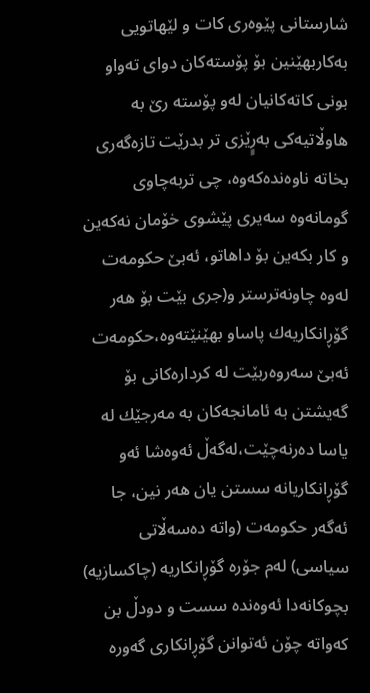شارستانی‌ پێوه‌ری‌ كات و لێهاتویی‌ به‌كاربهێنین بۆ پۆسته‌كان دوای‌ ته‌واو بونی‌ كاته‌كانیان له‌و پۆسته‌ رێ‌ به‌ هاوڵاتیه‌كی‌ به‌رٍِێزی‌ تر بدرێت تازه‌گه‌ری‌ بخاته‌ ناوه‌نده‌كه‌وه‌، چی‌ تربه‌چاوی‌ گومانه‌وه‌ سه‌یری‌ پێشوی‌ خۆمان نه‌كه‌ین و كار بكه‌ین بۆ داهاتو، ئه‌بێ‌ حكومه‌ت له‌وه‌ چاونه‌ترستر و(جری‌ بێت بۆ هه‌ر گۆڕانكاریه‌ك پاساو بهێنێته‌وه‌،حكومه‌ت ئه‌بێ‌ سه‌روه‌ربێت له‌ كرداره‌كانی‌ بۆ گه‌یشتن به‌ ئامانجه‌كان به‌ مه‌رجێك له‌ یاسا ده‌رنه‌چێت،له‌گه‌ڵ ئه‌وه‌شا ئه‌و گۆڕانكاریانه‌ سستن یان هه‌ر نین، جا ئه‌گه‌ر حكومه‌ت (واته‌ ده‌سه‌ڵاتی‌ سیاسی‌) له‌م جۆره‌ گۆڕانكاریه‌ (چاكسازیه‌) بچوكانه‌دا ئه‌وه‌نده‌ سست و دودڵ بن كه‌واته‌ چۆن ئه‌توانن گۆڕانكاری‌ گه‌وره‌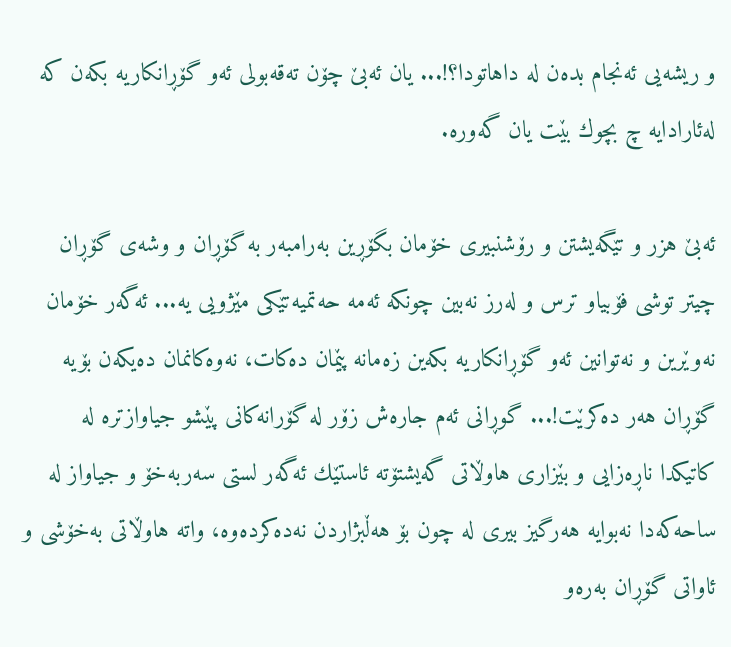و ریشه‌یی‌ ئه‌نجام بده‌ن له‌ داهاتودا؟!... یان ئه‌بێ‌ چۆن ته‌قه‌بولی‌ ئه‌و گۆڕانكاریه‌ بكه‌ن كه‌ له‌ئارادایه‌ چ بچوك بێت یان گه‌وره‌.

ئه‌بێ‌ هزر و تێگه‌یشتن و رۆشنبیری‌ خۆمان بگۆڕین به‌رامبه‌ر به‌ گۆڕان و وشه‌ی‌ گۆڕان چیتر توشی‌ فۆبیاو ترس و له‌رز نه‌بین چونكه‌ ئه‌مه‌ حه‌تمیه‌تێكی‌ مێژویی‌ یه‌... ئه‌گه‌ر خۆمان نه‌وێرین و نه‌توانین ئه‌و گۆڕانكاریه‌ بكه‌ین زه‌مانه‌ پێمان ده‌كات، نه‌وه‌كانمان ده‌یكه‌ن بۆیه‌ گۆڕان هه‌ر ده‌كرێت!... گوڕانی‌ ئه‌م جاره‌ش زۆر له‌ گۆرانه‌كانی‌ پێشو جیاوازتره‌ له‌ كاتیكدا ناڕه‌زایی‌ و بێزاری‌ هاوڵاتی‌ گه‌یشتۆته‌ ئاستێك ئه‌گه‌ر لستی‌ سه‌ربه‌خۆ و جیاواز له‌ ساحه‌كه‌دا نه‌بوایه‌ هه‌رگیز بیری له‌ چون بۆ هه‌ڵبژاردن نه‌ده‌كرده‌وه‌، واته‌ هاوڵاتی‌ به‌خۆشی‌ و ئاواتی‌ گۆڕان به‌ره‌و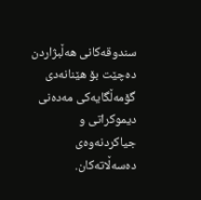سندوقه‌كانی‌ هه‌ڵبژاردن ده‌چێت بۆ هێنانه‌دی‌ گۆمه‌ڵگایه‌كی‌ مه‌ده‌نی‌ دیموكراتی‌ و جیاكردنه‌وه‌ی‌ ده‌سه‌ڵاته‌كان.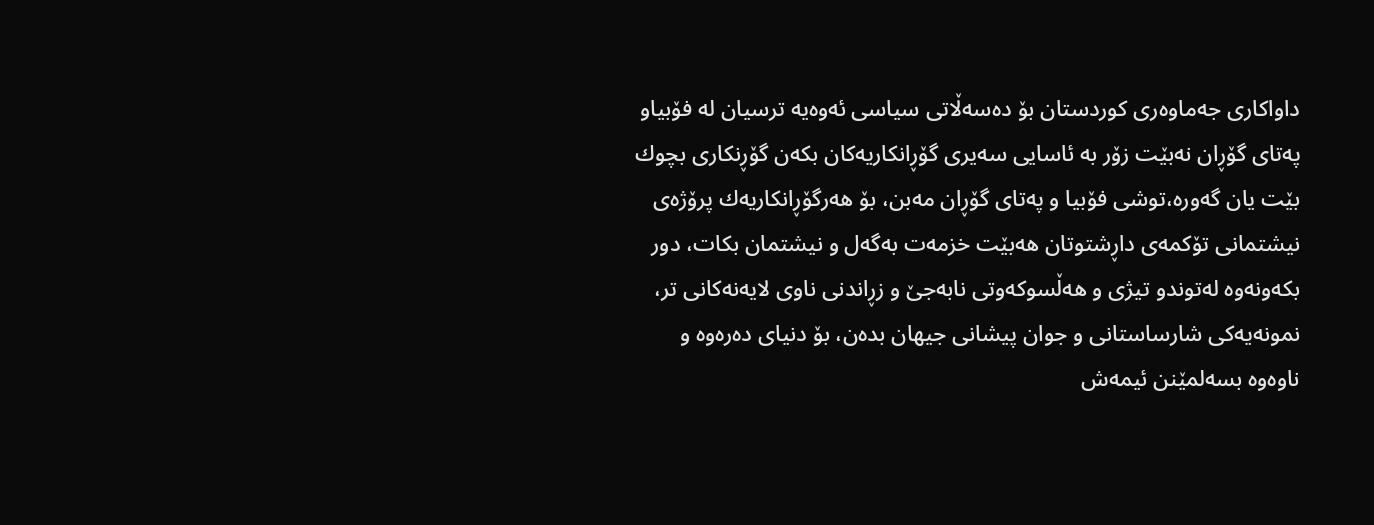داواكاری‌ جه‌ماوه‌ری‌ كوردستان بۆ ده‌سه‌ڵاتی‌ سیاسی‌ ئه‌وه‌یه‌ ترسیان له‌ فۆبیاو په‌تای‌ گۆڕان نه‌بێت زۆر به‌ ئاسایی‌ سه‌یری‌ گۆڕانكاریه‌كان بكه‌ن گۆڕنكاری‌ بچوك بێت یان گه‌وره‌،توشی‌ فۆبیا و په‌تای‌ گۆڕان مه‌بن، بۆ هه‌رگۆڕانكاریه‌ك پرۆژه‌ی‌ نیشتمانی‌ تۆكمه‌ی‌ داڕشتوتان هه‌بێت خزمه‌ت به‌گه‌ل و نیشتمان بكات، دور بكه‌ونه‌وه‌ له‌توندو تیژی‌ و هه‌ڵسوكه‌وتی‌ نابه‌جێ‌ و زڕاندنی‌ ناوی‌ لایه‌نه‌كانی‌ تر، نمونه‌یه‌كی‌ شارساستانی‌ و جوان پیشانی‌ جیهان بده‌ن، بۆ دنیای‌ ده‌ره‌وه‌ و ناوه‌وه‌ بسه‌لمێنن ئیمه‌ش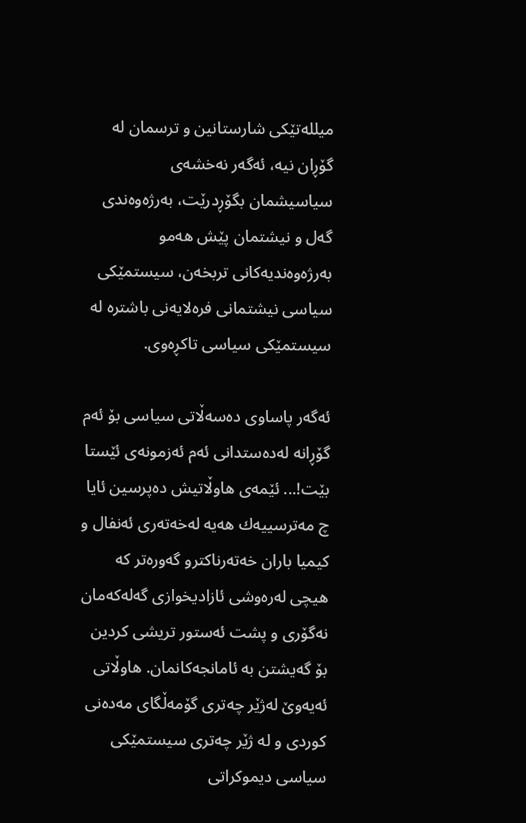میلله‌تێكی‌ شارستانین و ترسمان له‌ گۆڕان نیه‌، ئه‌گه‌ر نه‌خشه‌ی‌ سیاسیشمان بگۆڕدرێت، به‌رژه‌وه‌ندی‌ گه‌ل و نیشتمان پێش هه‌مو به‌رژه‌وه‌ندیه‌كانی‌ تربخه‌ن، سیستمێكی‌ سیاسی‌ نیشتمانی‌ فره‌لایه‌نی‌ باشتره‌ له‌ سیستمێكی‌ سیاسی‌ تاكڕه‌وی‌.

ئه‌گه‌ر پاساوی‌ ده‌سه‌ڵاتی‌ سیاسی‌ بۆ ئه‌م گۆڕانه‌ له‌ده‌ستدانی‌ ئه‌م ئه‌زمونه‌ی‌ ئێستا بێت!... ئێمه‌ی‌ هاوڵاتیش ده‌پرسین ئایا چ مه‌ترسییه‌ك هه‌یه‌ له‌خه‌ته‌ری‌ ئه‌نفال و كیمیا باران خه‌ته‌رناكترو گه‌وره‌تر كه‌ هیچی‌ له‌ره‌وشی‌ ئازادیخوازی‌ گه‌له‌كه‌مان نه‌گۆری‌ و پشت ئه‌ستور تریشی‌ كردین بۆ گه‌یشتن به‌ ئامانجه‌كانمان. هاوڵاتی‌ ئه‌یه‌وێ‌ له‌ژێر چه‌تری‌ گۆمه‌ڵگای‌ مه‌ده‌نی‌ كوردی‌ و له‌ ژێر چه‌تری‌ سیستمێكی‌ سیاسی‌ دیموكراتی‌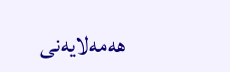هه‌مه‌لایه‌نی‌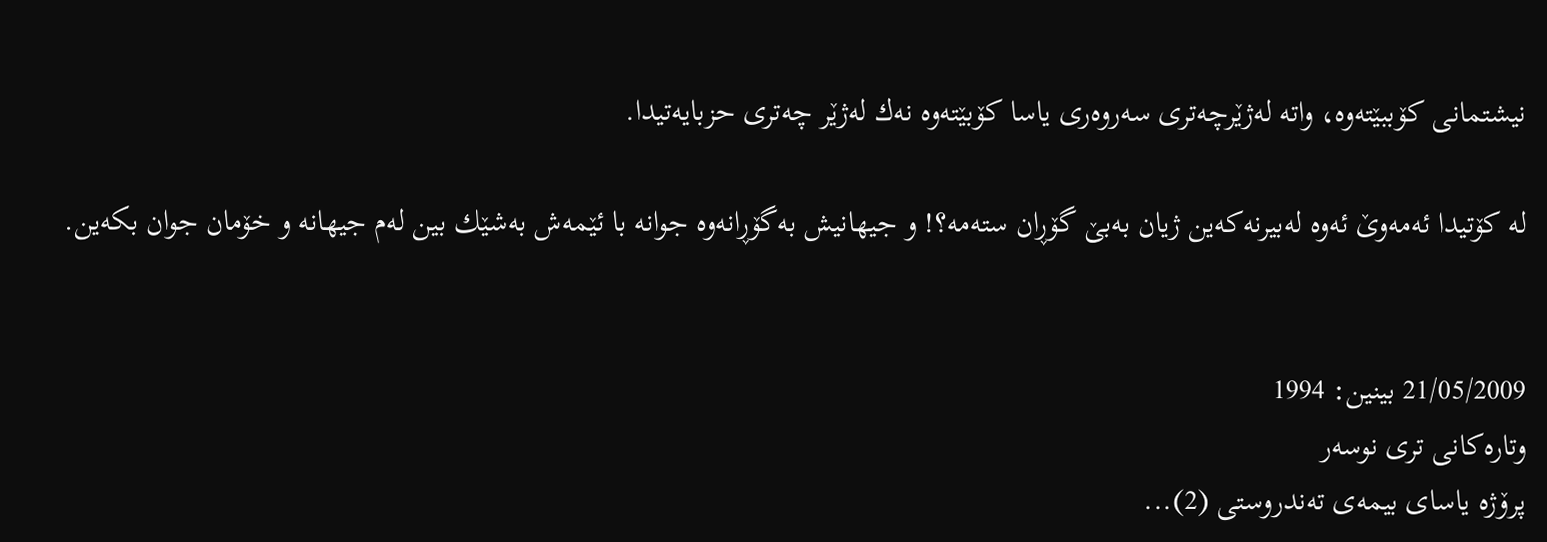نیشتمانی‌ كۆببێته‌وه‌، واته‌ له‌ژێرچه‌تری‌ سه‌روه‌ری‌ یاسا كۆبێته‌وه‌ نه‌ك له‌ژێر چه‌تری‌ حزبایه‌تیدا.

له‌ كۆتیدا ئه‌مه‌وێ‌ ئه‌وه‌ له‌بیرنه‌كه‌ین ژیان به‌بێ‌ گۆڕان سته‌مه‌؟! و جیهانیش به‌گۆڕانه‌وه‌ جوانه‌ با ئێمه‌ش به‌شێك بین له‌م جیهانه‌ و خۆمان جوان بكه‌ین.


21/05/2009 بینین: 1994
وتاره‌کانی تری نوسه‌ر
پرۆژه‌ یاسای‌ بیمه‌ی‌ ته‌ندروستی‌ (2)...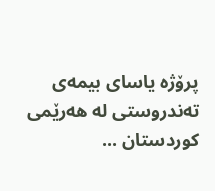پرۆژه‌ یاسای‌ بیمه‌ی‌ ته‌ندروستی‌ له‌ هه‌رێمی‌ كوردستان ...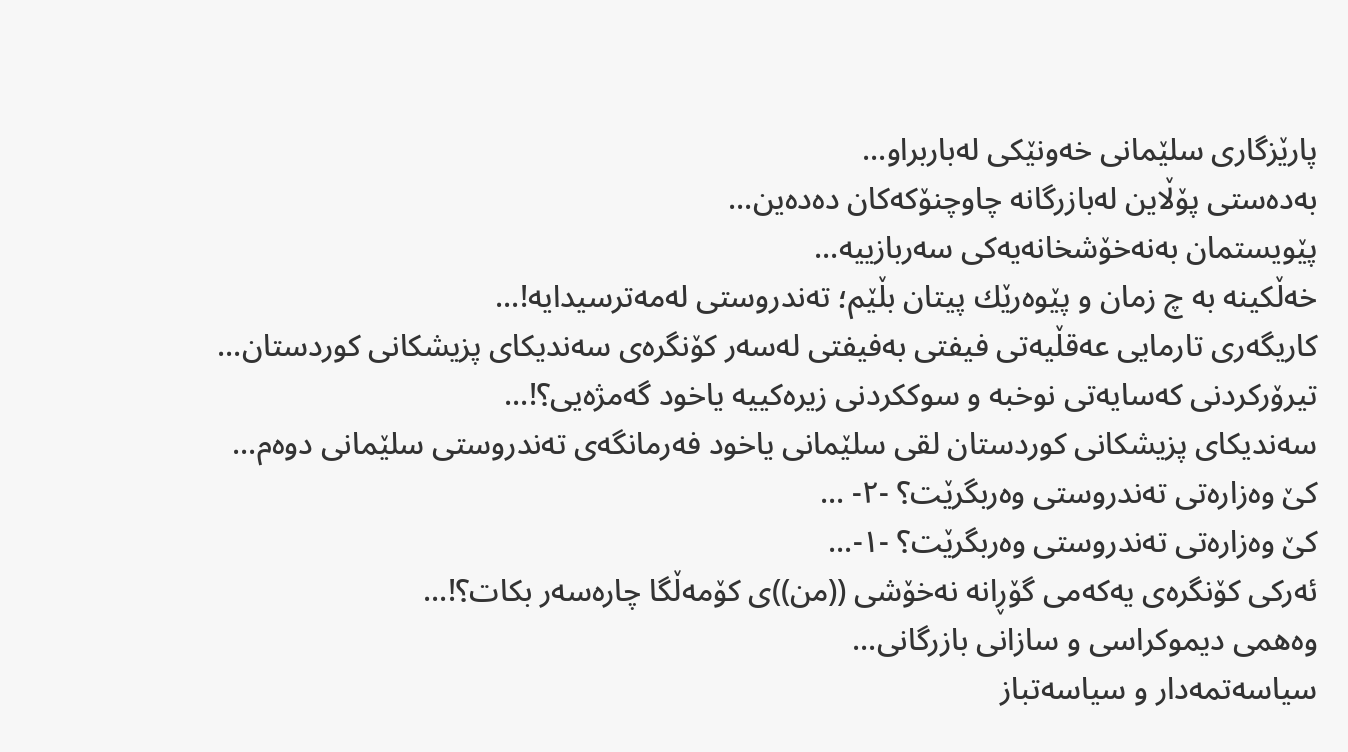پارێزگاری‌ سلێمانی‌ خه‌ونێكی‌ له‌باربراو...
به‌ده‌ستی‌ پۆڵاین له‌بازرگانه‌ چاوچنۆكه‌كان ده‌ده‌ین...
پێویستمان به‌نه‌خۆشخانه‌یه‌كی‌ سه‌ربازییه‌...
خه‌ڵكینه به‌ چ زمان و پێوه‌رێك پیتان بڵێم؛ ته‌ندروستی‌ له‌مه‌ترسیدایه‌!...
كاریگه‌ری‌ تارمایی‌ عه‌قڵیه‌تی‌ فیفتی‌ به‌فیفتی‌ له‌سه‌ر كۆنگره‌ی‌ سه‌ندیكای‌ پزیشكانی‌ كوردستان...
تیرۆركردنی‌ كه‌سایه‌تی‌ نوخبه ‌و سوككردنی‌ زیره‌كییه‌ یاخود گه‌مژه‌یی‌؟!...
سه‌ندیكای‌ پزیشكانی‌ كوردستان لقی‌ سلێمانی‌ یاخود فه‌رمانگه‌ی‌ ته‌ندروستی‌ سلێمانی‌ دوه‌م...
کێ وەزارەتی تەندروستی وەربگرێت؟ -٢- ...
کێ وەزارەتی تەندروستی وەربگرێت؟ -١-...
ئه‌ركی‌ كۆنگره‌ی یه‌كه‌می‌ گۆڕانه‌ نه‌خۆشی‌ ((من))ی‌ كۆمه‌ڵگا چاره‌سه‌ر بكات؟!...
وه‌همی‌ دیموكراسی‌ و سازانی‌ بازرگانی‌...
سیاسه‌تمه‌دار و سیاسه‌تباز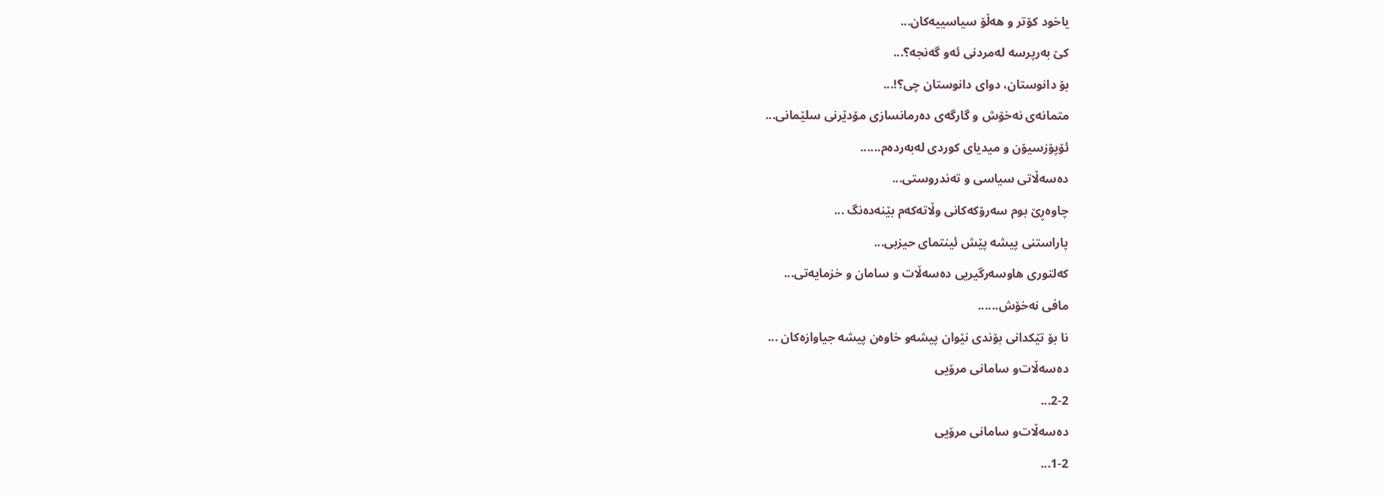یاخود كۆتر و هه‌ڵۆ سیاسییه‌كان...
كێ‌ به‌رپرسه‌ له‌مردنی‌ ئه‌و گه‌نجه؟...
بۆ دانوستان، دوای دانوستان چی؟!...
متمانه‌ی‌ نه‌خۆش و گارگه‌ی‌ ده‌رمانسازی‌ مۆدێرنی‌ سلێمانی‌...
ئۆپۆزسیۆن و میدیای‌ كوردی‌ له‌به‌رده‌م......
ده‌سه‌ڵاتی‌ سیاسی‌ و ته‌ندروستی‌...
چاوەڕێ بوم سەرۆكەكانی وڵاتەكەم بێنەدەنگ ...
پاراستنی‌ پیشه‌ پێش ئینتمای‌ حیزبی‌...
كه‌لتوری‌ هاوسه‌رگیریی‌ ده‌سه‌ڵات ‌و سامان ‌و خزمایه‌تی‌...
مافی‌ نه‌خۆش......
نا بۆ تێكدانی‌ بۆندی‌ نێوان پیشه‌‌و خاوه‌ن پیشه‌ جیاوازه‌كان ...
ده‌سه‌ڵات‌و سامانی‌ مرۆیی‌
2-2...
ده‌سه‌ڵات‌و سامانی‌ مرۆیی‌
1-2...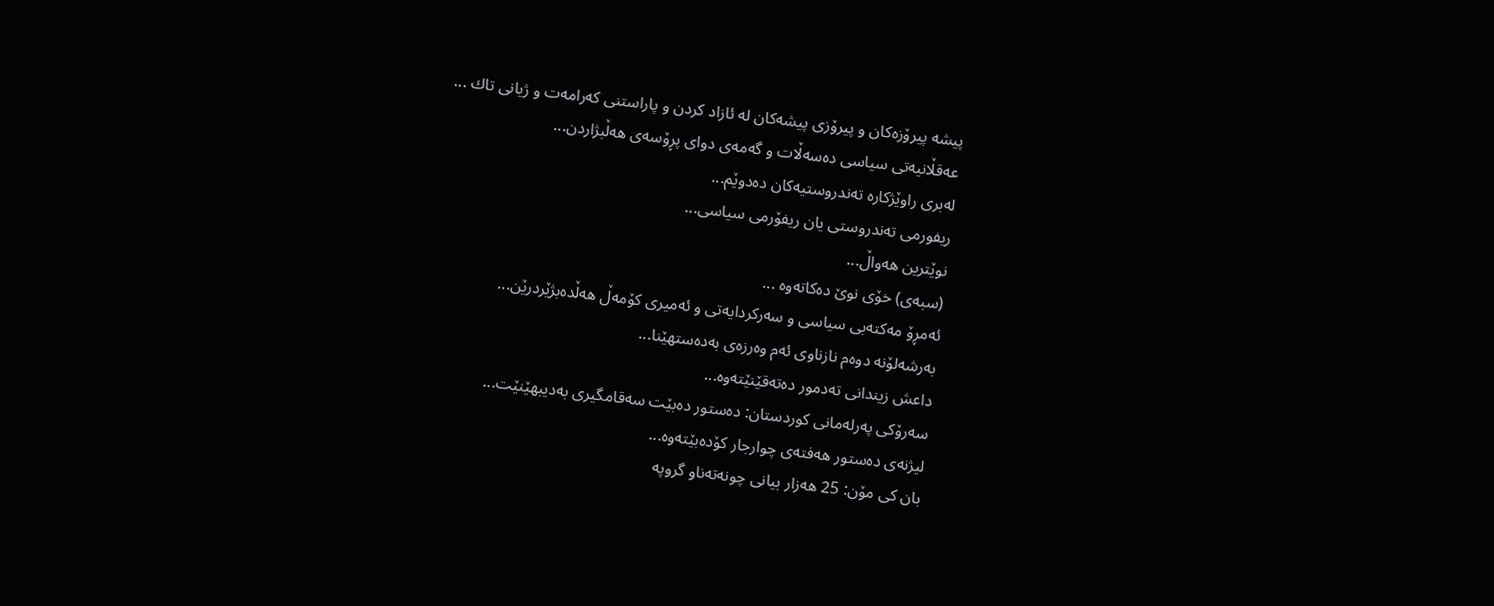پیشه‌ پیرۆزه‌كان و پیرۆزی‌ پیشه‌كان له‌ ئازاد كردن و پاراستنی‌ كه‌رامه‌ت و ژیانی‌ تاك ...
عه‌قڵانیه‌تی‌ سیاسی‌ ده‌سه‌ڵات و گه‌مه‌ی‌ دوای‌ پڕۆسه‌ی‌ هه‌ڵبژاردن...
له‌بری‌ راوێژكاره‌ ته‌ندروستیه‌كان ده‌دوێم...
ریفورمی‌ ته‌ندروستی‌ یان ریفۆرمی‌ سیاسی‌...
نوێترین هه‌واڵ...
(سبەى) خۆى نوێ دەکاتەوە ...
ئه‌مڕۆ مه‌كته‌بی‌ سیاسی‌ و سه‌ركردایه‌تی‌ و ئه‌میری‌ كۆمه‌ڵ هەڵدەبژێردرێن...
به‌رشه‌لۆنه‌ دوه‌م نازناوی ئه‌م وه‌رزه‌ی به‌ده‌ستهێنا...
داعش زیندانی تەدمور دەتەقێنێتەوە...
سەرۆكی پەرلەمانی كوردستان: دەستور دەبێت سەقامگیری بەدیبهێنێت...
لیژنەی دەستور هەفتەی چوارجار كۆدەبێتەوە...
بان كی مۆن: 25 هەزار بیانی چونەتەناو گروپە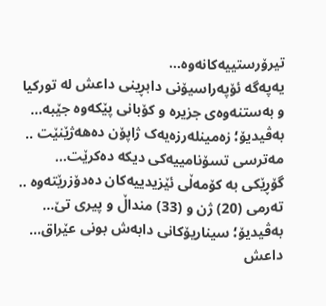تیرۆرستییەكانەوە...
یەپەگە ئۆپەراسیۆنی دابڕینی داعش لە تورکیا و بەستنەوەی جزیرە و کۆبانی پێکەوە جێبە...
بەڤیدیۆ؛ زەمینلەرزەیەک ژاپۆن دەهەژێنێت .. مەترسی تسۆنامییەکی دیکە دەکرێت...
گۆڕێکی بە کۆمەڵی ئێزیدییەکان دەدۆزرێتەوە .. تەرمی (20) ژن و (33) منداڵ و پیری تێ...
بەڤیدیۆ؛ سیناریۆکانی دابەش بونی عێراق...
داعش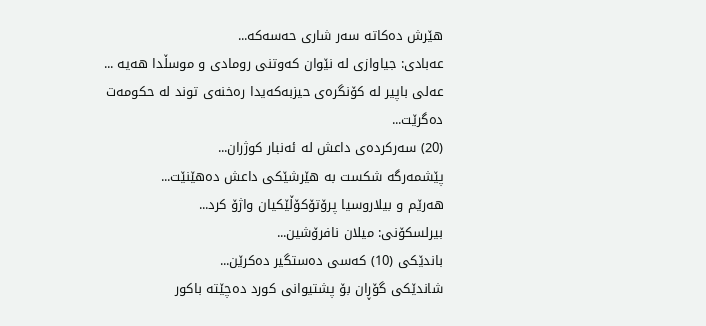هێرش دەکاتە سەر شاری حەسەکە...
عه‌بادی: جیاوازی له‌ نێوان کەوتنی رومادی و موسڵدا هه‌یه‌ ...
عەلی باپیر لە کۆنگرەی حیزبەکەیدا رەخنەی توند لە حکومەت دەگرێت...
(20) سه‌ركرده‌ی داعش لە ئەنبار کوژران...
پێشمەرگە شكست بە هێرشێكی داعش دەهێنێت...
هەرێم و بیلاروسیا پرۆتۆکۆڵێکیان واژۆ کرد...
بیرلسكۆنی: میلان نافرۆشین...
باندێکی (10) کەسى دەستگیر دەکرێن...
شاندێکى گۆڕان بۆ پشتیوانی کورد دەچێتە باکور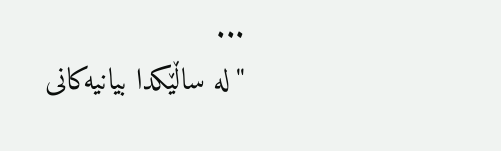...
''لە ساڵێکدا بیانیه‌كانی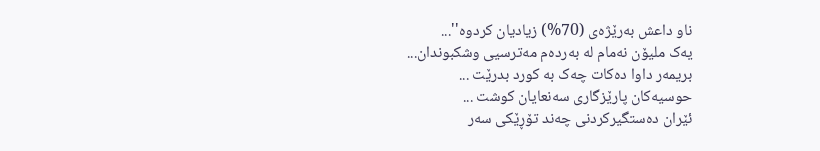ناو داعش بەرێژەى (70%) زیادیان کردوە''...
یەک ملیۆن نەمام لە بەردەم مەترسیی وشکبوندان...
بریمه‌ر داوا دەکات چەک بە کورد بدرێت ...
حوسیەکان پارێزگارى سەنعایان کوشت ...
ئێران دەستگیرکردنى چه‌ند تۆڕێكی‌ سه‌ر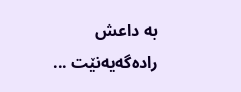به‌ داعش رادەگەیەنێت ...